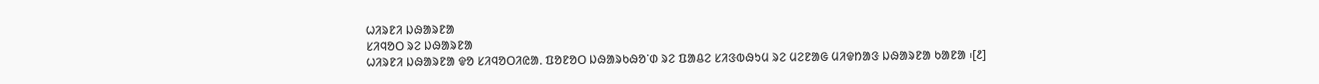ᱦᱤᱨᱱᱤ ᱡᱷᱟᱨᱱᱟ
ᱥᱤᱧᱚᱛ ᱨᱮ ᱡᱷᱟᱨᱱᱟ
ᱦᱤᱨᱱᱤ ᱡᱷᱟᱨᱱᱟ ᱫᱚ ᱥᱤᱧᱚᱛᱤᱭᱟᱹ ᱯᱚᱱᱚᱛ ᱡᱷᱟᱨᱠᱷᱚᱸᱰ ᱨᱮ ᱯᱟᱪᱮ ᱥᱤᱝᱵᱷᱩᱢ ᱨᱮ ᱢᱮᱱᱟᱜ ᱢᱤᱫᱴᱟᱝ ᱡᱷᱟᱨᱱᱟ ᱠᱟᱱᱟ ᱾[᱒]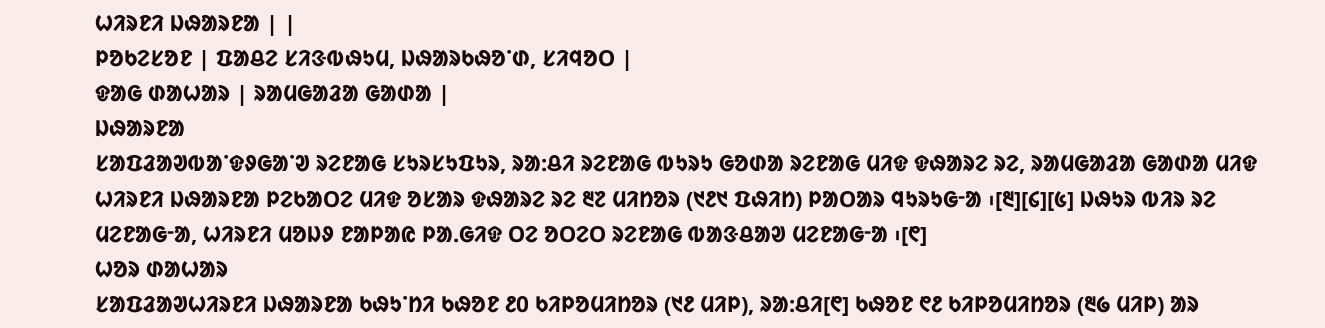ᱦᱤᱨᱱᱤ ᱡᱷᱟᱨᱱᱟ | |
ᱞᱚᱠᱮᱥᱚᱱ | ᱯᱟᱪᱮ ᱥᱤᱝᱵᱷᱩᱢ, ᱡᱷᱟᱨᱠᱷᱚᱸᱰ, ᱥᱤᱧᱚᱛ |
ᱫᱟᱜ ᱰᱟᱦᱟᱨ | ᱨᱟᱢᱜᱟᱲᱟ ᱜᱟᱰᱟ |
ᱡᱷᱟᱨᱱᱟ
ᱥᱟᱯᱲᱟᱣᱵᱟᱸᱫᱽᱜᱟᱸᱣ ᱨᱮᱱᱟᱜ ᱥᱩᱨᱥᱩᱯᱩᱨ, ᱨᱟᱺᱪᱤ ᱨᱮᱱᱟᱜ ᱵᱩᱨᱩ ᱜᱚᱰᱟ ᱨᱮᱱᱟᱜ ᱢᱤᱫ ᱫᱷᱟᱨᱮ ᱨᱮ, ᱨᱟᱢᱜᱟᱲᱟ ᱜᱟᱰᱟ ᱢᱤᱫ ᱦᱤᱨᱱᱤ ᱡᱷᱟᱨᱱᱟ ᱞᱮᱠᱟᱛᱮ ᱢᱤᱫ ᱚᱥᱟᱨ ᱫᱷᱟᱨᱮ ᱨᱮ ᱓᱗ ᱢᱤᱴᱚᱨ (᱑᱒᱑ ᱯᱷᱤᱴ) ᱞᱟᱛᱟᱨ ᱧᱩᱨᱩᱜᱼᱟ ᱾[᱓][᱔][᱕] ᱡᱷᱩᱨ ᱵᱤᱨ ᱨᱮ ᱢᱮᱱᱟᱜᱼᱟ, ᱦᱤᱨᱱᱤ ᱢᱚᱡᱽ ᱱᱟᱞᱟᱭ ᱞᱟᱹᱜᱤᱫ ᱛᱮ ᱚᱛᱮᱛ ᱨᱮᱱᱟᱜ ᱵᱟᱝᱪᱟᱣ ᱢᱮᱱᱟᱜᱼᱟ ᱾[᱖]
ᱦᱚᱨ ᱰᱟᱦᱟᱨ
ᱥᱟᱯᱲᱟᱣᱦᱤᱨᱱᱤ ᱡᱷᱟᱨᱱᱟ ᱠᱷᱩᱸᱴᱤ ᱠᱷᱚᱱ ᱒᱐ ᱠᱤᱞᱚᱢᱤᱴᱚᱨ (᱑᱒ ᱢᱤᱞ), ᱨᱟᱺᱪᱤ[᱖] ᱠᱷᱚᱱ ᱖᱒ ᱠᱤᱞᱚᱢᱤᱴᱚᱨ (᱓᱙ ᱢᱤᱞ) ᱟᱨ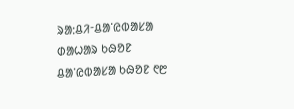ᱨᱟᱺᱪᱤᱼᱪᱟᱸᱭᱵᱟᱥᱟ ᱰᱟᱦᱟᱨ ᱠᱷᱚᱱ ᱪᱟᱸᱭᱵᱟᱥᱟ ᱠᱷᱚᱱ ᱖᱘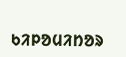ᱠᱤᱞᱚᱢᱤᱴᱚᱨ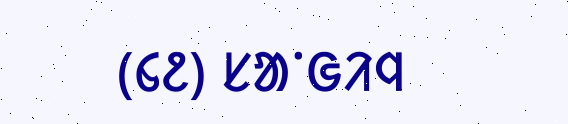(᱔᱒) ᱥᱟᱸᱜᱤᱧ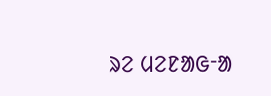ᱨᱮ ᱢᱮᱱᱟᱜᱼᱟ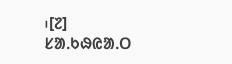᱾[᱗]
ᱥᱟᱹᱠᱷᱭᱟᱹᱛ